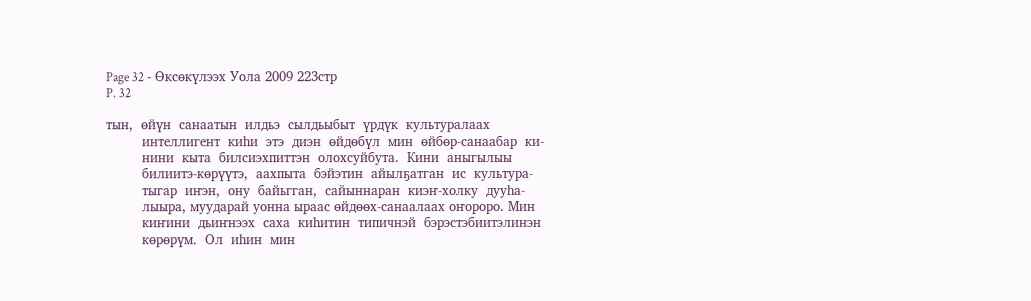Page 32 - Өксөкүлээх Уола 2009 223стр
P. 32

тын,  өйүн  санаатын  илдьэ  сылдьыбыт  үрдүк  культуралаах
         интеллигент  киһи  этэ  диэн  өйдөбүл  мин  өйбөр-санаабар  ки-
         нини  кыта  билсиэхпиттэн  олохсуйбута.  Кини  аныгылыы
         билиитэ-көрүүтэ,  аахпыта  бэйэтин  айылҕатган  ис  культура-
         тыгар  иҥэн,  ону  байьгган,  сайыннаран  киэҥ-холку  дууһа-
         лыыра, муударай уонна ыраас өйдөөх-санаалаах оҥороро. Мин
         киҥини  дьиҥнээх  саха  киһитин  типичнэй  бэрэстэбиитэлинэн
         көрөрүм.  Ол  иһин  мин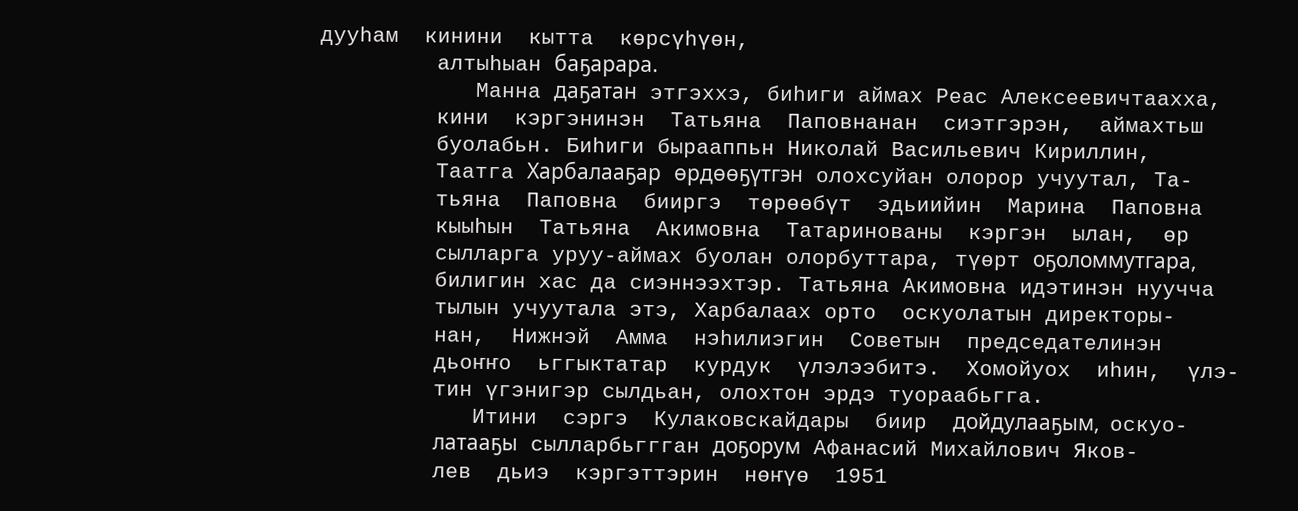дууһам  кинини  кытта  көрсүһүөн,
         алтыһыан баҕарара.
            Манна даҕатан этгэххэ, биһиги аймах Реас Алексеевичтаахха,
         кини  кэргэнинэн  Татьяна  Паповнанан  сиэтгэрэн,  аймахтьш
         буолабьн. Биһиги бырааппьн Николай Васильевич Кириллин,
         Таатга Харбалааҕар өрдөөҕүтгэн олохсуйан олорор учуутал, Та-
         тьяна  Паповна  бииргэ  төрөөбүт  эдьиийин  Марина  Паповна
         кыыһын  Татьяна  Акимовна  Татаринованы  кэргэн  ылан,  өр
         сылларга уруу-аймах буолан олорбуттара, түөрт оҕоломмутгара,
         билигин хас да сиэннээхтэр. Татьяна Акимовна идэтинэн нуучча
         тылын учуутала этэ, Харбалаах орто  оскуолатын директоры-
         нан,  Нижнэй  Амма  нэһилиэгин  Советын  председателинэн
         дьоҥҥо  ьггыктатар  курдук  үлэлээбитэ.  Хомойуох  иһин,  үлэ-
         тин үгэнигэр сылдьан, олохтон эрдэ туораабьгга.
            Итини  сэргэ  Кулаковскайдары  биир  дойдулааҕым,  оскуо-
         латааҕы сылларбьггган доҕорум Афанасий Михайлович Яков-
         лев  дьиэ  кэргэттэрин  нөҥүө  1951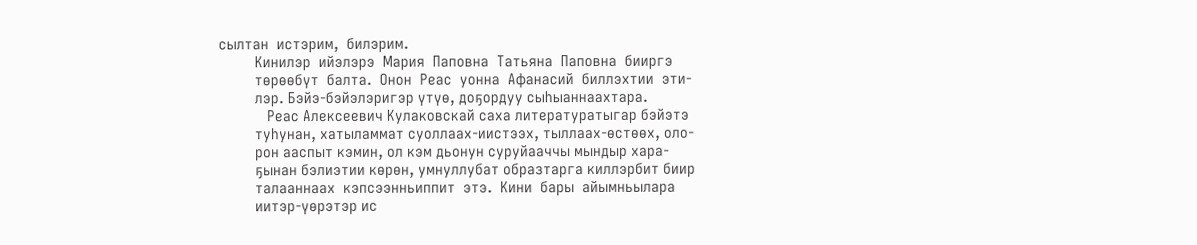сылтан  истэрим,  билэрим.
         Кинилэр  ийэлэрэ  Мария  Паповна  Татьяна  Паповна  бииргэ
         төрөөбүт  балта.  Онон  Реас  уонна  Афанасий  биллэхтии  эти-
         лэр. Бэйэ-бэйэлэригэр үтүө, доҕордуу сыһыаннаахтара.
            Реас Алексеевич Кулаковскай саха литературатыгар бэйэтэ
         туһунан, хатыламмат суоллаах-иистээх, тыллаах-өстөөх, оло-
         рон ааспыт кэмин, ол кэм дьонун суруйааччы мындыр хара-
         ҕынан бэлиэтии көрөн, умнуллубат образтарга киллэрбит биир
         талааннаах  кэпсээнньиппит  этэ.  Кини  бары  айымньылара
         иитэр-үөрэтэр ис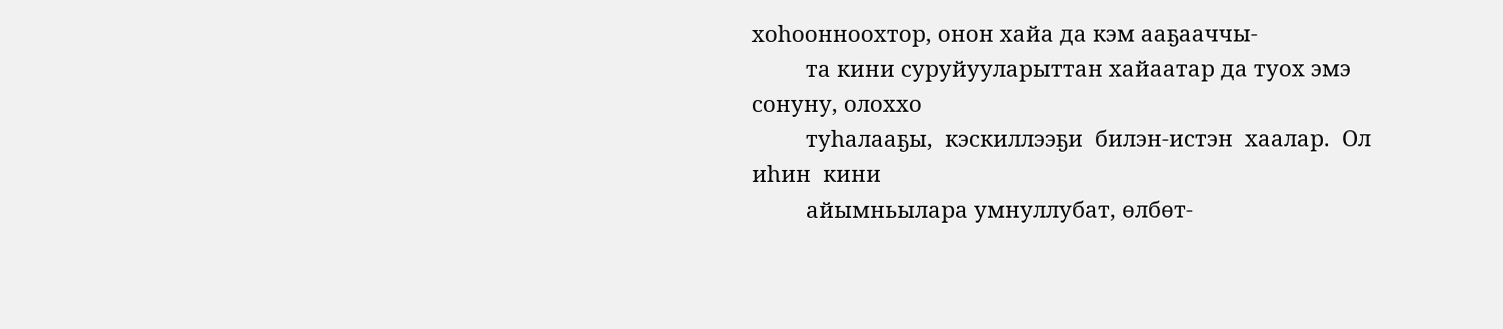хоһоонноохтор, онон хайа да кэм ааҕааччы-
         та кини суруйууларыттан хайаатар да туох эмэ сонуну, олоххо
         туһалааҕы,  кэскиллээҕи  билэн-истэн  хаалар.  Ол  иһин  кини
         айымньылара умнуллубат, өлбөт-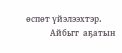өспөт үйэлээхтэр.
            Айбьгг  аҕатын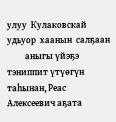улуу  Кулаковскай  удьуор  хаанын  салҕаан
         аныгы үйэҕэ тэниппит үтүөгүн таһынан, Реас Алексеевич аҕата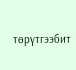төрүтгээбит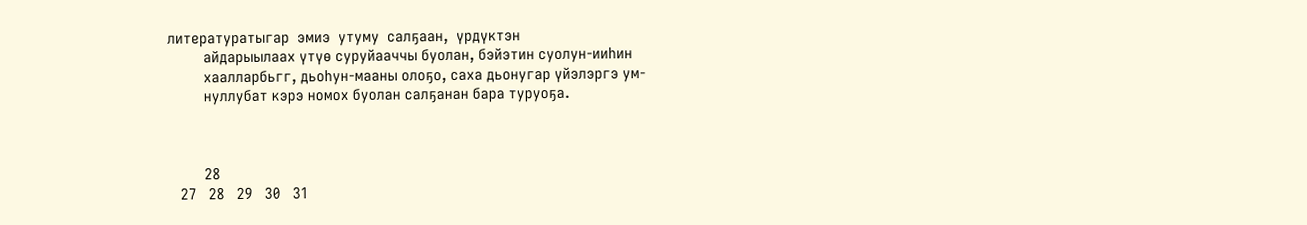литературатыгар  эмиэ  утуму  салҕаан,  үрдүктэн
         айдарыылаах үтүө суруйааччы буолан, бэйэтин суолун-ииһин
         хаалларбьгг, дьоһун-мааны олоҕо, саха дьонугар үйэлэргэ ум-
         нуллубат кэрэ номох буолан салҕанан бара туруоҕа.



         28
   27   28   29   30   31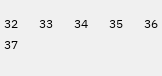32   33   34   35   36   37